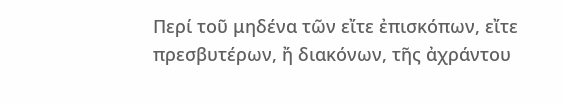Περί τοῦ μηδένα τῶν εἴτε ἐπισκόπων, εἴτε πρεσβυτέρων, ἤ διακόνων, τῆς ἀχράντου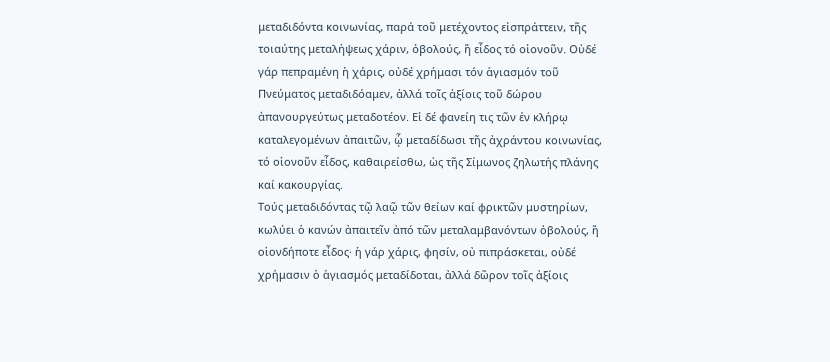μεταδιδόντα κοινωνίας, παρά τοῦ μετέχοντος εἰσπράττειν, τῆς τοιαύτης μεταλήψεως χάριν, ὀβολούς, ἤ εἶδος τό οἱονοῦν. Οὐδέ γάρ πεπραμένη ἡ χάρις, οὐδέ χρήμασι τόν ἁγιασμόν τοῦ Πνεύματος μεταδιδόαμεν, ἀλλά τοῖς ἀξίοις τοῦ δώρου ἀπανουργεύτως μεταδοτέον. Εἰ δέ φανείη τις τῶν ἐν κλήρῳ καταλεγομένων ἀπαιτῶν, ᾧ μεταδίδωσι τῆς ἀχράντου κοινωνίας, τό οἱονοῦν εἶδος, καθαιρείσθω, ὡς τῆς Σίμωνος ζηλωτής πλάνης καί κακουργίας.
Τούς μεταδιδόντας τῷ λαῷ τῶν θείων καί φρικτῶν μυστηρίων, κωλύει ὁ κανών ἀπαιτεῖν ἀπό τῶν μεταλαμβανόντων ὀβολούς, ἤ οἱονδήποτε εἶδος· ἡ γάρ χάρις, φησίν, οὐ πιπράσκεται, οὐδέ χρήμασιν ὁ ἁγιασμός μεταδίδοται, ἀλλά δῶρον τοῖς ἀξίοις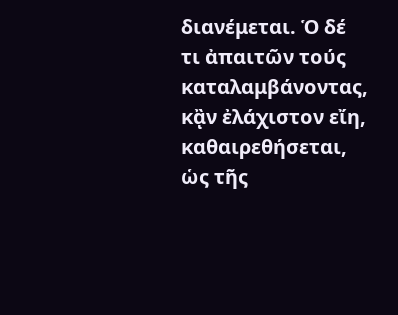διανέμεται. Ὁ δέ τι ἀπαιτῶν τούς καταλαμβάνοντας, κᾂν ἐλάχιστον εἴη, καθαιρεθήσεται, ὡς τῆς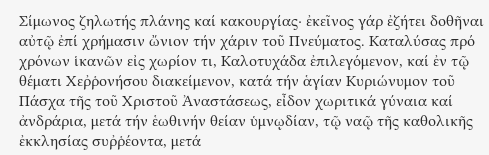Σίμωνος ζηλωτής πλάνης καί κακουργίας· ἐκεῖνος γάρ ἐζήτει δοθῆναι αὐτῷ ἐπί χρήμασιν ὤνιον τήν χάριν τοῦ Πνεύματος. Καταλύσας πρό χρόνων ἱκανῶν εἰς χωρίον τι, Καλοτυχάδα ἐπιλεγόμενον, καί ἐν τῷ θέματι Χεῤῥονήσου διακείμενον, κατά τήν ἁγίαν Κυριώνυμον τοῦ Πάσχα τῆς τοῦ Χριστοῦ Ἀναστάσεως, εἶδον χωριτικά γύναια καί ἀνδράρια, μετά τήν ἑωθινήν θείαν ὑμνῳδίαν, τῷ ναῷ τῆς καθολικῆς ἐκκλησίας συῤῥέοντα, μετά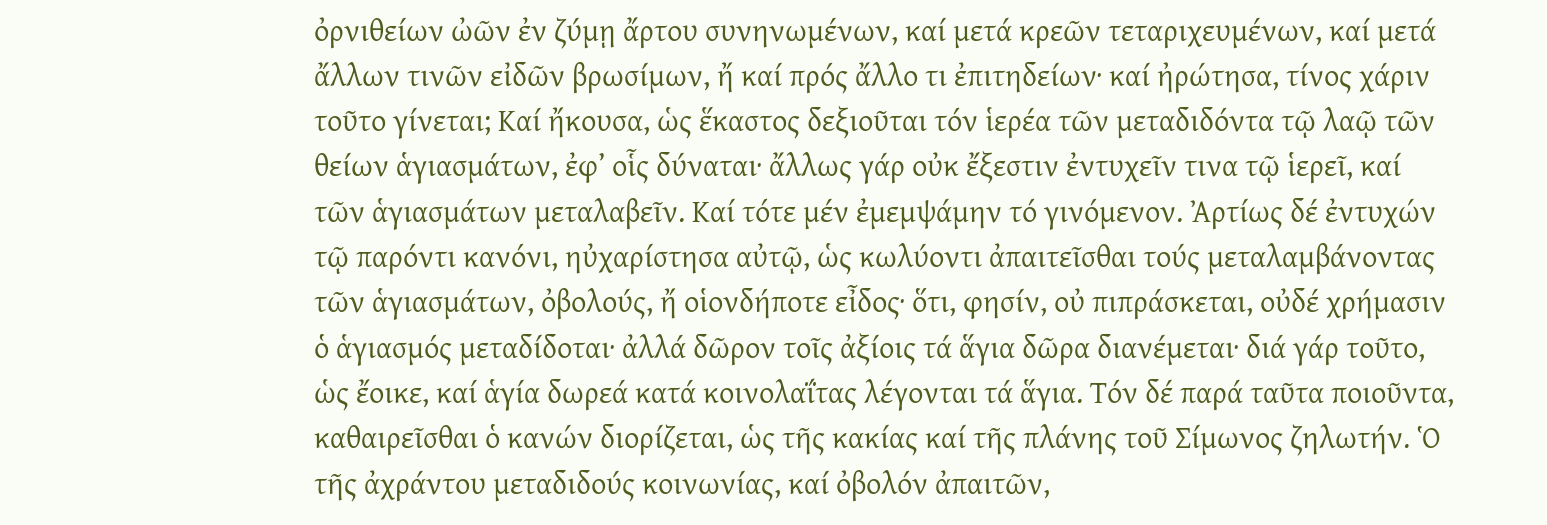ὀρνιθείων ὠῶν ἐν ζύμῃ ἄρτου συνηνωμένων, καί μετά κρεῶν τεταριχευμένων, καί μετά ἄλλων τινῶν εἰδῶν βρωσίμων, ἤ καί πρός ἄλλο τι ἐπιτηδείων· καί ἠρώτησα, τίνος χάριν τοῦτο γίνεται; Καί ἤκουσα, ὡς ἕκαστος δεξιοῦται τόν ἱερέα τῶν μεταδιδόντα τῷ λαῷ τῶν θείων ἁγιασμάτων, ἐφ’ οἷς δύναται· ἄλλως γάρ οὐκ ἔξεστιν ἐντυχεῖν τινα τῷ ἱερεῖ, καί τῶν ἁγιασμάτων μεταλαβεῖν. Καί τότε μέν ἐμεμψάμην τό γινόμενον. Ἀρτίως δέ ἐντυχών τῷ παρόντι κανόνι, ηὐχαρίστησα αὐτῷ, ὡς κωλύοντι ἀπαιτεῖσθαι τούς μεταλαμβάνοντας τῶν ἁγιασμάτων, ὀβολούς, ἤ οἱονδήποτε εἶδος· ὅτι, φησίν, οὐ πιπράσκεται, οὐδέ χρήμασιν ὁ ἁγιασμός μεταδίδοται· ἀλλά δῶρον τοῖς ἀξίοις τά ἅγια δῶρα διανέμεται· διά γάρ τοῦτο, ὡς ἔοικε, καί ἁγία δωρεά κατά κοινολαΐτας λέγονται τά ἅγια. Τόν δέ παρά ταῦτα ποιοῦντα, καθαιρεῖσθαι ὁ κανών διορίζεται, ὡς τῆς κακίας καί τῆς πλάνης τοῦ Σίμωνος ζηλωτήν. Ὁ τῆς ἀχράντου μεταδιδούς κοινωνίας, καί ὀβολόν ἀπαιτῶν,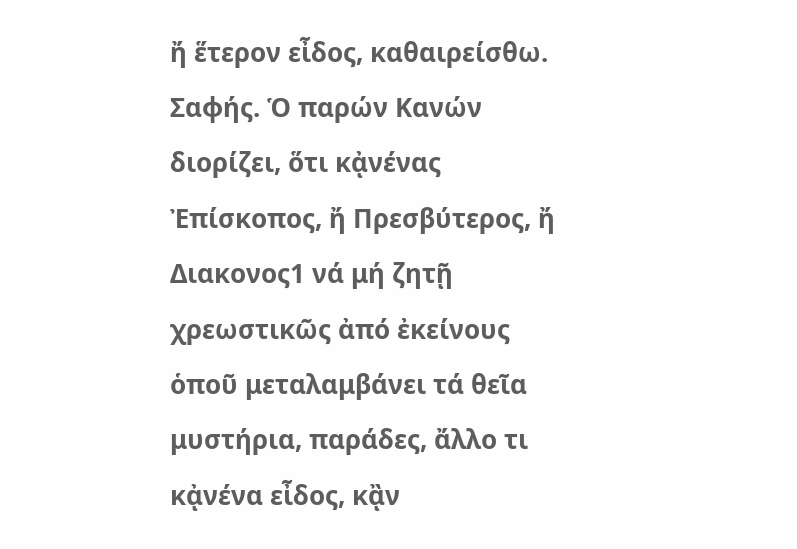ἤ ἕτερον εἶδος, καθαιρείσθω. Σαφής. Ὁ παρών Κανών διορίζει, ὅτι κᾀνένας Ἐπίσκοπος, ἤ Πρεσβύτερος, ἤ Διακονος1 νά μή ζητῇ χρεωστικῶς ἀπό ἐκείνους ὁποῦ μεταλαμβάνει τά θεῖα μυστήρια, παράδες, ἄλλο τι κᾀνένα εἶδος, κᾂν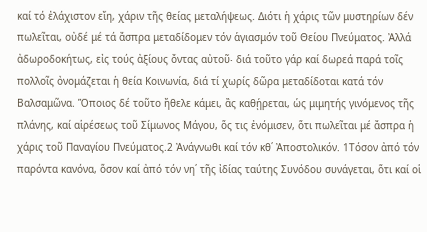καί τό ἐλάχιστον εἴη, χάριν τῆς θείας μεταλήψεως. Διότι ἡ χάρις τῶν μυστηρίων δέν πωλεῖται, οὐδέ μέ τά ἄσπρα μεταδίδομεν τόν ἁγιασμόν τοῦ Θείου Πνεύματος. Ἀλλά ἀδωροδοκήτως, εἰς τούς ἀξίους ὄντας αὐτοῦ∙ διά τοῦτο γάρ καί δωρεά παρά τοῖς πολλοῖς ὀνομάζεται ἡ θεία Κοινωνία, διά τί χωρίς δῶρα μεταδίδοται κατά τόν Βαλσαμῶνα. Ὅποιος δέ τοῦτο ἤθελε κάμει, ἂς καθῄρεται, ὡς μιμητής γινόμενος τῆς πλάνης, καί αἱρέσεως τοῦ Σίμωνος Μάγου, ὅς τις ἐνόμισεν, ὅτι πωλεῖται μέ ἄσπρα ἡ χάρις τοῦ Παναγίου Πνεύματος.2 Ἀνάγνωθι καί τόν κθ΄ Ἀποστολικόν. 1Τόσον ἀπό τόν παρόντα κανόνα, ὅσον καί ἀπό τόν νη΄ τῆς ἰδίας ταύτης Συνόδου συνάγεται, ὅτι καί οἱ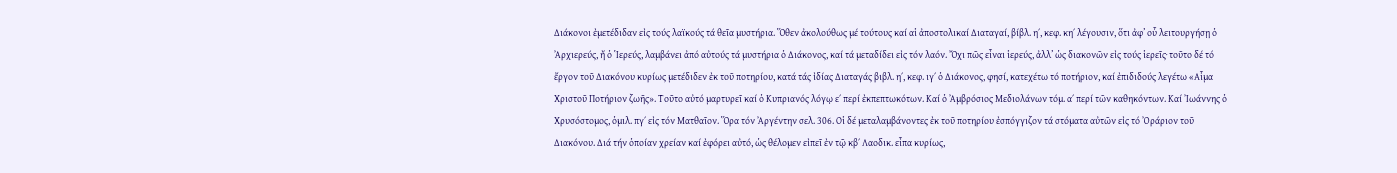Διάκονοι ἐμετέδιδαν εἰς τούς λαϊκούς τά θεῖα μυστήρια. Ὅθεν ἀκολούθως μέ τούτους καί αἱ ἀποστολικαί Διαταγαί, βίβλ. η΄, κεφ. κη΄ λέγουσιν, ὅτι ἀφ’ οὗ λειτουργήσῃ ὁ Ἀρχιερεύς, ἤ ὁ Ἱερεύς, λαμβάνει ἀπό αὐτούς τά μυστήρια ὁ Διάκονος, καί τά μεταδίδει εἰς τόν λαόν. Ὄχι πῶς εἶναι ἱερεύς, ἀλλ’ ὡς διακονῶν εἰς τούς ἱερεῖς∙ τοῦτο δέ τό ἔργον τοῦ Διακόνου κυρίως μετέδιδεν ἐκ τοῦ ποτηρίου, κατά τάς ἰδίας Διαταγάς βιβλ. η΄, κεφ. ιγ΄ ὁ Διάκονος, φησί, κατεχέτω τό ποτήριον, καί ἐπιδιδούς λεγέτω «Αἷμα Χριστοῦ Ποτήριον ζωῆς». Τοῦτο αὐτό μαρτυρεῖ καί ὁ Κυπριανός λόγῳ ε΄ περί ἐκπεπτωκότων. Καί ὁ Ἀμβρόσιος Μεδιολάνων τόμ. α΄ περί τῶν καθηκόντων. Καί Ἰωάννης ὁ Χρυσόστομος, ὁμιλ. πγ΄ εἰς τόν Ματθαῖον. Ὅρα τόν Ἀργέντην σελ. 306. Οἱ δέ μεταλαμβάνοντες ἐκ τοῦ ποτηρίου ἐσπόγγιζον τά στόματα αὐτῶν εἰς τό Ὀράριον τοῦ Διακόνου. Διά τήν ὁποίαν χρείαν καί ἐφόρει αὐτό, ὡς θέλομεν εἰπεῖ ἐν τῷ κβ΄ Λαοδικ. εἶπα κυρίως,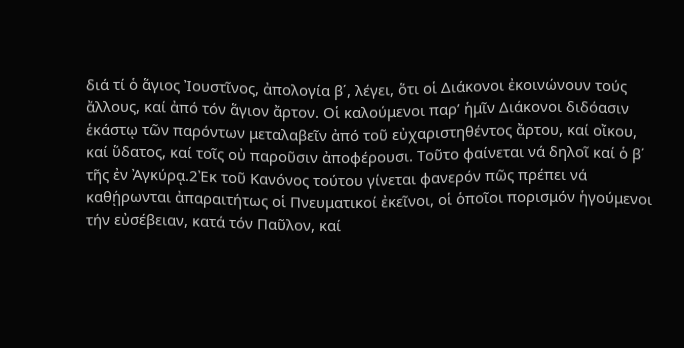διά τί ὁ ἅγιος Ἰουστῖνος, ἀπολογία β΄, λέγει, ὅτι οἱ Διάκονοι ἐκοινώνουν τούς ἄλλους, καί ἀπό τόν ἅγιον ἄρτον. Οἱ καλούμενοι παρ’ ἡμῖν Διάκονοι διδόασιν ἑκάστῳ τῶν παρόντων μεταλαβεῖν ἀπό τοῦ εὐχαριστηθέντος ἄρτου, καί οἴκου, καί ὕδατος, καί τοῖς οὐ παροῦσιν ἀποφέρουσι. Τοῦτο φαίνεται νά δηλοῖ καί ὁ β΄ τῆς ἐν Ἀγκύρᾳ.2Ἐκ τοῦ Κανόνος τούτου γίνεται φανερόν πῶς πρέπει νά καθῄρωνται ἀπαραιτήτως οἱ Πνευματικοί ἐκεῖνοι, οἱ ὁποῖοι πορισμόν ἡγούμενοι τήν εὐσέβειαν, κατά τόν Παῦλον, καί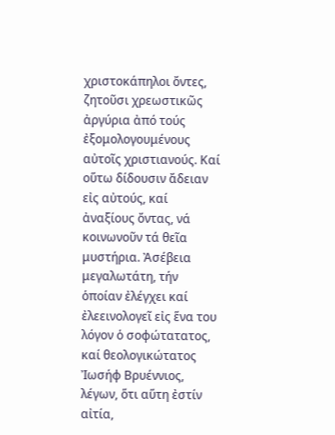χριστοκάπηλοι ὄντες, ζητοῦσι χρεωστικῶς ἀργύρια ἀπό τούς ἐξομολογουμένους αὐτοῖς χριστιανούς. Καί οὕτω δίδουσιν ἄδειαν εἰς αὐτούς, καί ἀναξίους ὄντας, νά κοινωνοῦν τά θεῖα μυστήρια. Ἀσέβεια μεγαλωτάτη, τήν ὁποίαν ἐλέγχει καί ἐλεεινολογεῖ εἰς ἕνα του λόγον ὁ σοφώτατατος, καί θεολογικώτατος Ἰωσήφ Βρυέννιος, λέγων, ὅτι αὕτη ἐστίν αἰτία,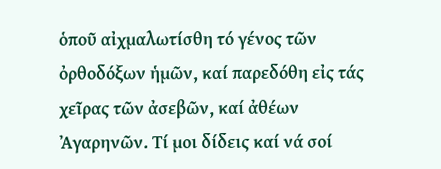ὁποῦ αἰχμαλωτίσθη τό γένος τῶν ὀρθοδόξων ἡμῶν, καί παρεδόθη εἰς τάς χεῖρας τῶν ἀσεβῶν, καί ἀθέων Ἀγαρηνῶν. Τί μοι δίδεις καί νά σοί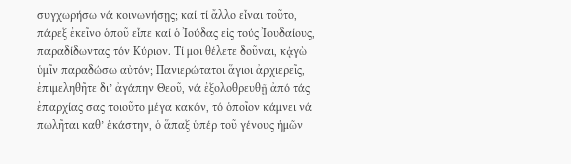συγχωρήσω νά κοινωνήσῃς; καί τί ἄλλο εἶναι τοῦτο, πάρεξ ἐκεῖνο ὁποῦ εἶπε καί ὁ Ἰούδας εἰς τούς Ἰουδαίους, παραδίδωντας τόν Κύριον. Τί μοι θέλετε δοῦναι, κᾀγὼ ὑμῖν παραδώσω αὐτόν; Πανιερώτατοι ἅγιοι ἀρχιερεῖς, ἐπιμεληθῆτε δι’ ἀγάπην Θεοῦ, νά ἐξολοθρευθῇ ἀπό τάς ἐπαρχίας σας τοιοῦτο μέγα κακόν, τό ὁποῖον κάμνει νά πωλῆται καθ’ ἑκάστην, ὁ ἅπαξ ὑπέρ τοῦ γένους ἡμῶν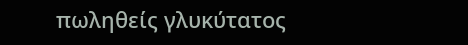πωληθείς γλυκύτατος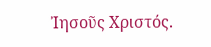Ἰησοῦς Χριστός.